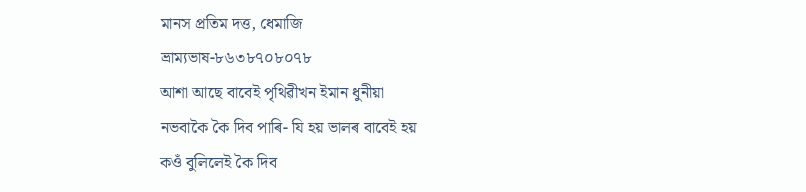মানস প্ৰতিম দত্ত, ধেমাজি
ভ্ৰাম্যভাষ-৮৬৩৮৭০৮০৭৮
আশা আছে বাবেই পৃথিৱীখন ইমান ধুনীয়া
নভবাকৈ কৈ দিব পাৰি- যি হয় ভালৰ বাবেই হয়
কওঁ বুলিলেই কৈ দিব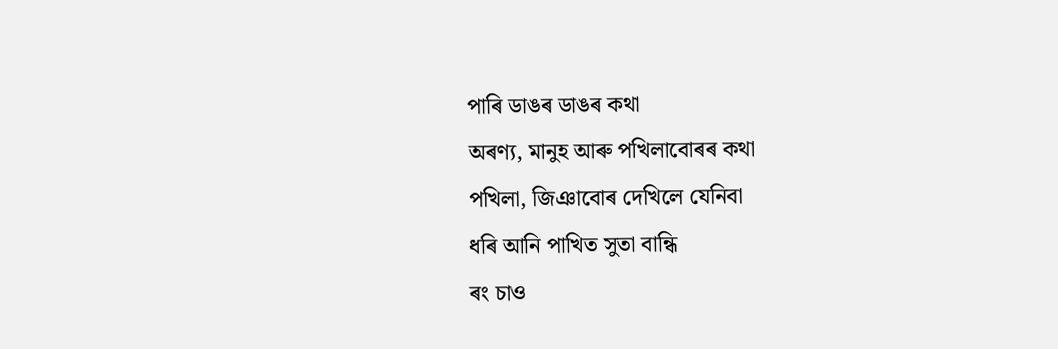পাৰি ডাঙৰ ডাঙৰ কথা
অৰণ্য, মানুহ আৰু পখিলাবোৰৰ কথা
পখিলা, জিঞাবোৰ দেখিলে যেনিবা
ধৰি আনি পাখিত সুতা বান্ধি
ৰং চাও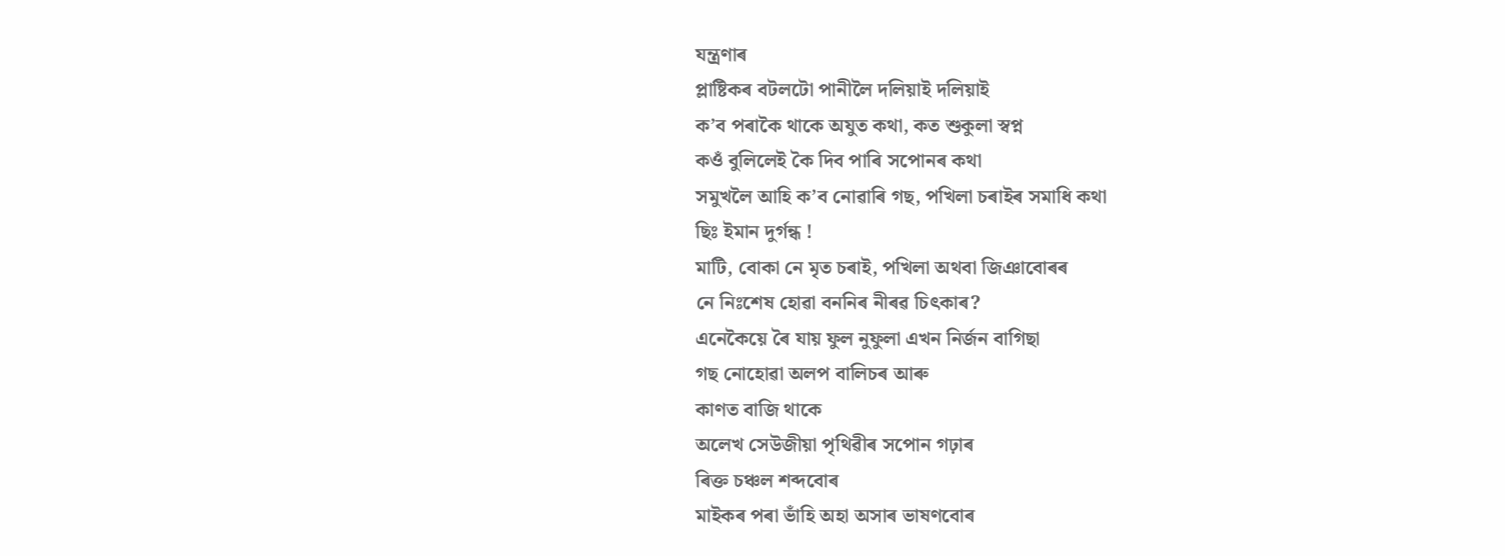যন্ত্ৰণাৰ
প্লাষ্টিকৰ বটলটো পানীলৈ দলিয়াই দলিয়াই
ক’ব পৰাকৈ থাকে অযুত কথা, কত শুকুলা স্বপ্ন
কওঁ বুলিলেই কৈ দিব পাৰি সপোনৰ কথা
সমুখলৈ আহি ক’ব নোৱাৰি গছ, পখিলা চৰাইৰ সমাধি কথা
ছিঃ ইমান দুৰ্গন্ধ !
মাটি, বোকা নে মৃত চৰাই, পখিলা অথবা জিঞাবোৰৰ
নে নিঃশেষ হোৱা বননিৰ নীৰৱ চিৎকাৰ?
এনেকৈয়ে ৰৈ যায় ফুল নুফুলা এখন নিৰ্জন বাগিছা
গছ নোহোৱা অলপ বালিচৰ আৰু
কাণত বাজি থাকে
অলেখ সেউজীয়া পৃথিৱীৰ সপোন গঢ়াৰ
ৰিক্ত চঞ্চল শব্দবোৰ
মাইকৰ পৰা ভাঁহি অহা অসাৰ ভাষণবোৰ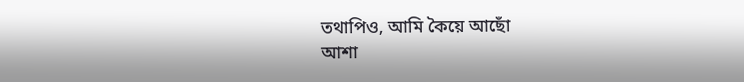তথাপিও, আমি কৈয়ে আছোঁ
আশা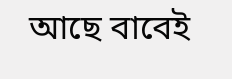আছে বাবেই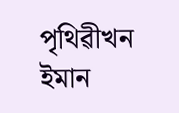পৃথিৱীখন ইমান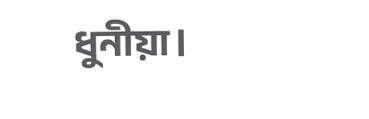ধুনীয়া।